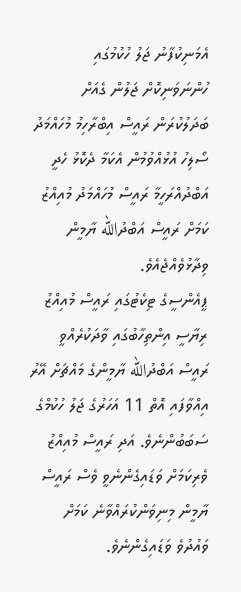އެމަނިކުފާނު ޖަލު ހުކުމުގައި ހުންނަވަނިކޮށް ޖަލުން ގެއަށް ބަދަލުކުރަން ރައީސް އިބްރާހިމު މުހައްމަދު ސޯލިހު އުޅުއްވުމުން އެކަމާ ދެކޮޅު ހެދީ އަބްދުއްރަހީމާ ރައީސް މުހައްމަދު މުއިއްޒު ކަމަށް ރައީސް އަބްދުالله ޔާމީން ވިދާޅުވެއްޖެއެވެ.
ޕީއެންސީގެ ޓިކެޓުގައި ރައީސް މުއިއްޒު ރިޔާސީ އިންތިހާބުގައި ވާދަކުރެއްވީ ރައީސް އަބްދުالله ޔާމީންގެ މައްޗަށް އޭރު އިއްވާފައި އޮތް 11 އަހަރުގެ ޖަލު ހުކުމްގެ ސަބަބުންނެވެ. އަދި ރައީސް މުއިއްޒު ވެރިކަމަށް ވަޑައިގެންނެވީ ވެސް ރައީސް ޔާމީން މިނިވަންކުރައްވާނެ ކަމަށް ވައުދުވެ ވަޑައިގެންނެވެ.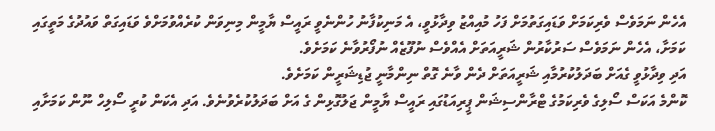އެހެން ނަމަވެސް ވެރިކަމަށް ވަޑައިގަތުމަށް ފަހު މުއިއްޒު ވިދާޅުވީ، އެ މަނިކުފާނު ހުންނެވީ ރައީސް ޔާމީން މިނިވަން ކުރެއްވުމަށްވެ ވަޑައިގަތް ވައުދުގެ މަތީގައި ކަމަށާ، އެހެން ނަމަވެސް ސަރުކާރުން ޝަރީއަތަށް އެއްވެސް ނުފޫޒެއް ނުފޯރުވާނެ ކަމަށެވެ.
އަދި ވިދާޅުވީ ގެއަށް ބަދަލުކުރުމާއި ޝަރީއަތަށް ދެން ވާނެ ގޮތް ނިންމާނީ ޖުޑިޝަރީން ކަމަށެވެ.
ކޮންމެ އަކަސް ސޯލިގެ ވެރިކަމުގެ ޓްރާންސިޝަން ޕީރިއަޑުގައި ރައީސް ޔާމީން ޖަލުގޮޅިން ގެ އަށް ބަދަލުކުރެވުނެވެ. އަދި އެކަން ކުރީ ސޯލިހް ނޫން ކަމަށާއި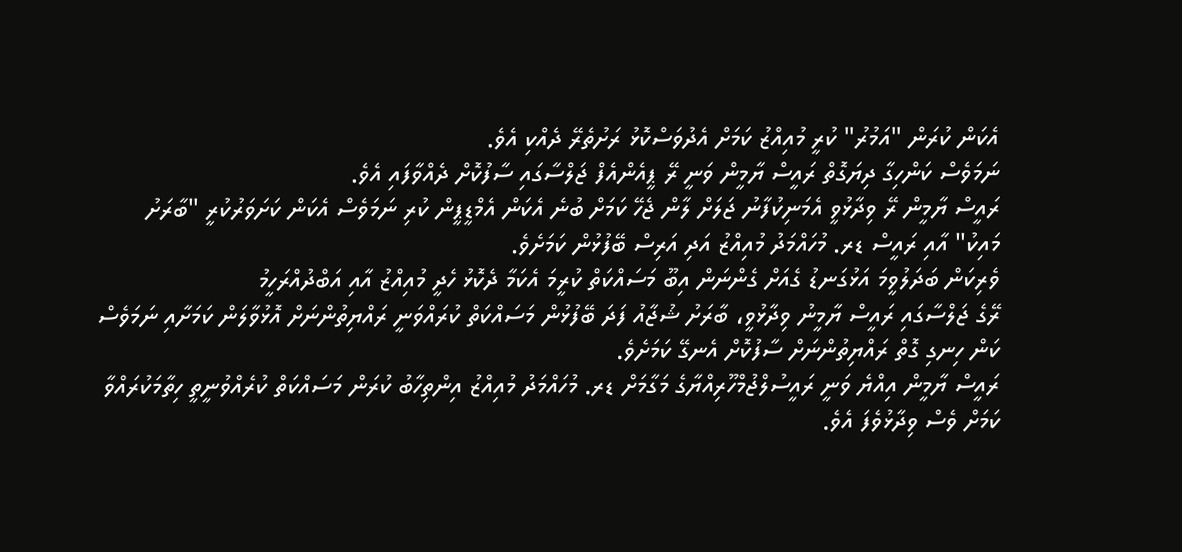އެކަން ކުރަން "އަމުރު" ކުރީ މުއިއްޒު ކަމަށް އެދުވަސްކޮޅު ރަށުތެރޭ ދެއްކި އެވެ.
ނަމަވެސް ކަންހިގާ ދިޔަގޮތް ރައީސް ޔާމީން ވަނީ ރޭ ޕީއެންއެފް ޖަލްސާގައި ސާފުކޮށް ދެއްވާފައި އެވެ.
ރައީސް ޔާމީން ރޭ ވިދާޅުވީ އެމަނިކުފާނު ޖަލަށް ލާން ޖެހޭ ކަމަށް ބުނެ އެކަން އެމްޑީޕީން ކުރި ނަމަވެސް އެކަން ކަށަވަރުކުރީ "ބާރަށު މައިކު" އާއި ރައީސް ޑރ. މުހައްމަދު މުއިއްޒު އަދި އަރިސް ބޭފުޅުން ކަމަށެވެ.
ވެރިކަން ބަދަލުވީމަ އަޅުގަނޑު ގެއަށް ގެންނަން އިބޫ މަސައްކަތް ކުރީމަ އެކަމާ ދެކޮޅު ހެދީ މުއިއްޒު އާއި އަބްދުއްރަހީމު
ރޭގެ ޖަލްސާގައި ރައީސް ޔާމީނު ވިދާޅުވީ، ބާރަށު ޝުޖާއު ފަދަ ބޭފުޅުން މަސައްކަތް ކުރައްވަނީ ރައްޔިތުންނަށް އޮޅުވާލަން ކަމަށާއި ނަމަވެސް ކަން ހިނގި ގޮތް ރައްޔިތުންނަށް ސާފުކޮށް އެނގޭ ކަމަށެވެ.
ރައީސް ޔާމީން އިއްޔެ ވަނީ ރައީސުލްޖުމްހޫރިއްޔާގެ މަގާމަށް ޑރ. މުހައްމަދު މުއިއްޒު އިންތިހާބު ކުރަން މަސައްކަތް ކުރެއްވުނީތީ ހިތާމަކުރައްވާ ކަމަށް ވެސް ވިދާޅުވެފަ އެވެ.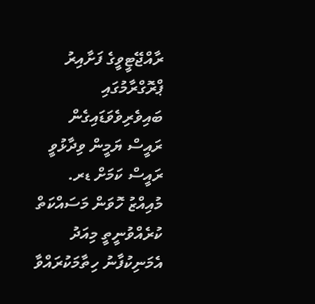ރާއްޖޭޓީވީގެ ފަށާއިރު ޕްރޮގްރާމުގައި ބައިވެރިވެވަޑައިގެން ރައީސް ޔަމީން ވިދާޅުވީ ރައީސް ކަމަށް ޑރ. މުއިއްޒު ހޮވަން މަސައްކަތް ކުރެއްވުނީތީ މިއަދު އެމަނިކުފާނު ހިތާމަކުރައްވާ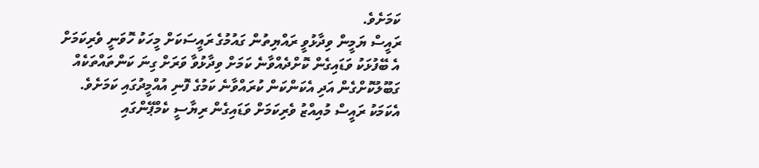ކަމަށެވެ.
ރައީސް ޔަމީން ވިދާޅުވީ ރައްޔިތުން ގައުމުގެ ރައީސަކަށް މީހަކު ހޮވަނީ ވެރިކަމަށް އެ ބޭފުޅަކު ވަޑައިގެން ކޮށްދެއްވާނެ ކަމަށް ވިދާޅުވާ ވަރަށް ގިނަ ކަންތައްތަކެއް ގަބޫލުކޮށްގެން އަދި އެކަންކަން ކުރައްވާނެ ކަމުގެ ފޮނި އުއްމީދުގައި ކަމަށެވެ. އެކަމަކު ރައީސް މުއިއްޒު ވެރިކަމަށް ވަޑައިގެން ރިޔާސީ ކެމްޕޭންގައި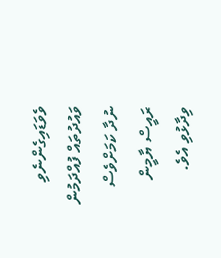ވެވަޑައިގެންނެވި ވައުދުތައް ފުއްދަމުން ނުދާ ކަމަށްވެސް ރައީސް ޔާމީން ވިދާޅުވި އެވެ.